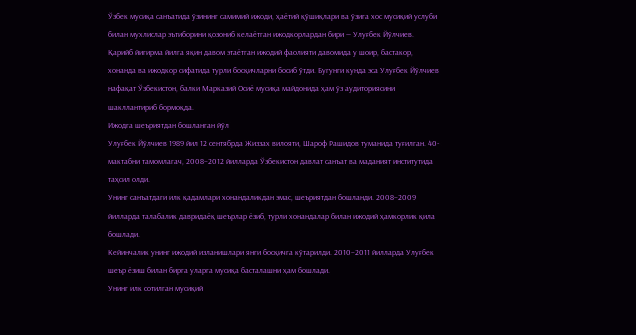Ўзбек мусиқа санъатида ўзининг самимий ижоди, ҳаётий қўшиқлари ва ўзига хос мусиқий услуби билан мухлислар эътиборини қозониб келаётган ижодкорлардан бири — Улуғбек Йўлчиев. Қарийб йигирма йилга яқин давом этаётган ижодий фаолияти давомида у шоир, бастакор, хонанда ва ижодкор сифатида турли босқичларни босиб ўтди. Бугунги кунда эса Улуғбек Йўлчиев нафақат Ўзбекистон, балки Марказий Осиё мусиқа майдонида ҳам ўз аудиториясини шакллантириб бормоқда.
Ижодга шеъриятдан бошланган йўл
Улуғбек Йўлчиев 1989 йил 12 сентябрда Жиззах вилояти, Шароф Рашидов туманида туғилган. 40-мактабни тамомлагач, 2008–2012 йилларда Ўзбекистон давлат санъат ва маданият институтида таҳсил олди.
Унинг санъатдаги илк қадамлари хонандаликдан эмас, шеъриятдан бошланди. 2008–2009 йилларда талабалик давридаёқ шеърлар ёзиб, турли хонандалар билан ижодий ҳамкорлик қила бошлади.
Кейинчалик унинг ижодий изланишлари янги босқичга кўтарилди. 2010–2011 йилларда Улуғбек шеър ёзиш билан бирга уларга мусиқа басталашни ҳам бошлади.
Унинг илк сотилган мусиқий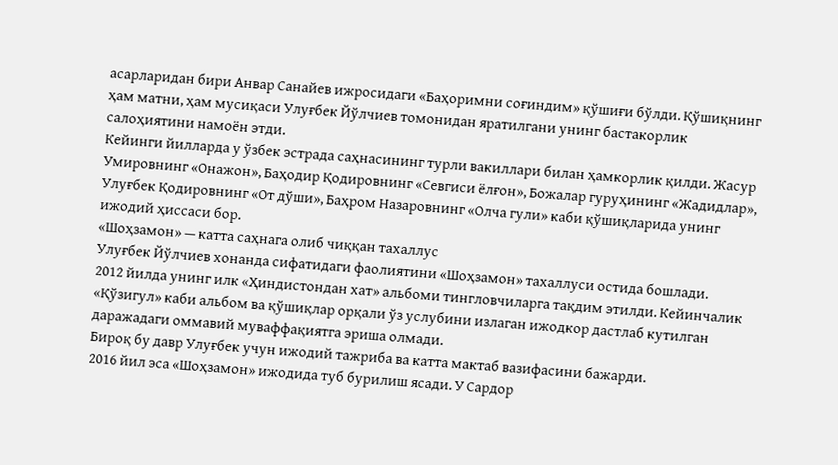асарларидан бири Анвар Санайев ижросидаги «Баҳоримни соғиндим» қўшиғи бўлди. Қўшиқнинг ҳам матни, ҳам мусиқаси Улуғбек Йўлчиев томонидан яратилгани унинг бастакорлик салоҳиятини намоён этди.
Кейинги йилларда у ўзбек эстрада саҳнасининг турли вакиллари билан ҳамкорлик қилди. Жасур Умировнинг «Онажон», Баҳодир Қодировнинг «Севгиси ёлғон», Божалар гуруҳининг «Жадидлар», Улуғбек Қодировнинг «От дўши», Баҳром Назаровнинг «Олча гули» каби қўшиқларида унинг ижодий ҳиссаси бор.
«Шоҳзамон» — катта саҳнага олиб чиққан тахаллус
Улуғбек Йўлчиев хонанда сифатидаги фаолиятини «Шоҳзамон» тахаллуси остида бошлади.
2012 йилда унинг илк «Ҳиндистондан хат» альбоми тингловчиларга тақдим этилди. Кейинчалик «Қўзигул» каби альбом ва қўшиқлар орқали ўз услубини излаган ижодкор дастлаб кутилган даражадаги оммавий муваффақиятга эриша олмади.
Бироқ бу давр Улуғбек учун ижодий тажриба ва катта мактаб вазифасини бажарди.
2016 йил эса «Шоҳзамон» ижодида туб бурилиш ясади. У Сардор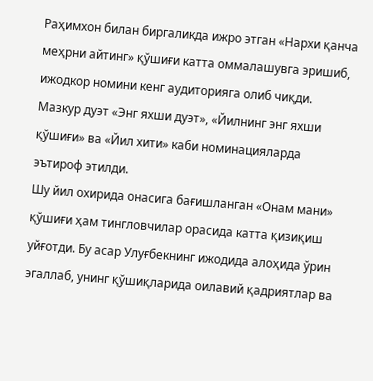Раҳимхон билан биргаликда ижро этган «Нархи қанча меҳрни айтинг» қўшиғи катта оммалашувга эришиб, ижодкор номини кенг аудиторияга олиб чиқди.
Мазкур дуэт «Энг яхши дуэт», «Йилнинг энг яхши қўшиғи» ва «Йил хити» каби номинацияларда эътироф этилди.
Шу йил охирида онасига бағишланган «Онам мани» қўшиғи ҳам тингловчилар орасида катта қизиқиш уйғотди. Бу асар Улуғбекнинг ижодида алоҳида ўрин эгаллаб, унинг қўшиқларида оилавий қадриятлар ва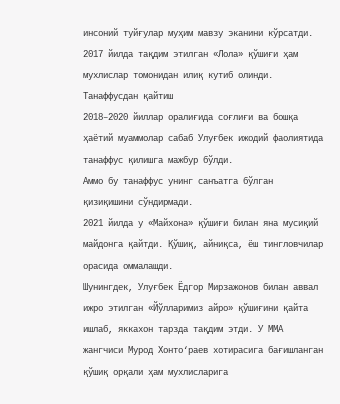инсоний туйғулар муҳим мавзу эканини кўрсатди.
2017 йилда тақдим этилган «Лола» қўшиғи ҳам мухлислар томонидан илиқ кутиб олинди.
Танаффусдан қайтиш
2018–2020 йиллар оралиғида соғлиғи ва бошқа ҳаётий муаммолар сабаб Улуғбек ижодий фаолиятида танаффус қилишга мажбур бўлди.
Аммо бу танаффус унинг санъатга бўлган қизиқишини сўндирмади.
2021 йилда у «Майхона» қўшиғи билан яна мусиқий майдонга қайтди. Қўшиқ, айниқса, ёш тингловчилар орасида оммалашди.
Шунингдек, Улуғбек Ёдгор Мирзажонов билан аввал ижро этилган «Йўлларимиз айро» қўшиғини қайта ишлаб, яккахон тарзда тақдим этди. У ММА жангчиси Мурод Хонто‘раев хотирасига бағишланган қўшиқ орқали ҳам мухлисларига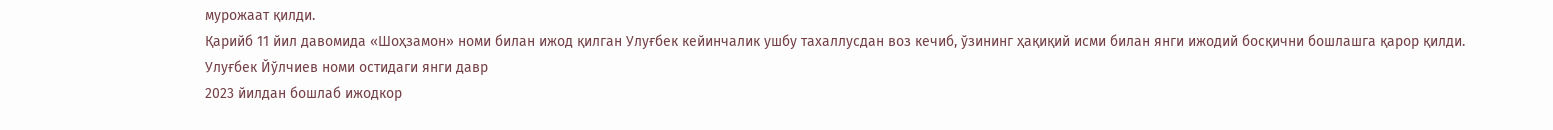мурожаат қилди.
Қарийб 11 йил давомида «Шоҳзамон» номи билан ижод қилган Улуғбек кейинчалик ушбу тахаллусдан воз кечиб, ўзининг ҳақиқий исми билан янги ижодий босқични бошлашга қарор қилди.
Улуғбек Йўлчиев номи остидаги янги давр
2023 йилдан бошлаб ижодкор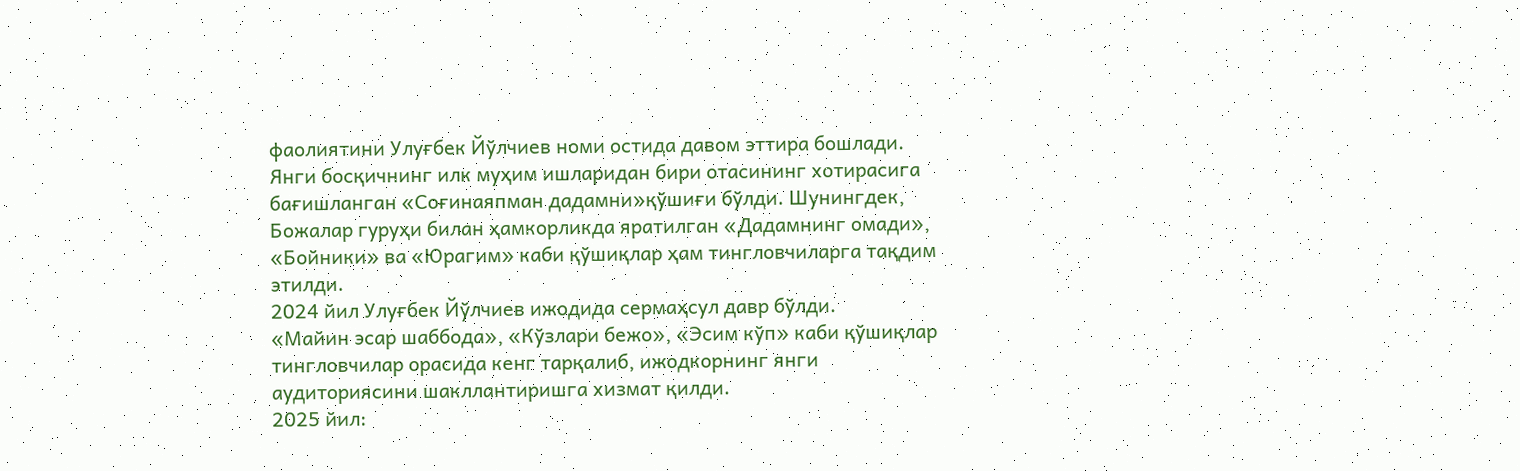фаолиятини Улуғбек Йўлчиев номи остида давом эттира бошлади.
Янги босқичнинг илк муҳим ишларидан бири отасининг хотирасига бағишланган «Соғинаяпман дадамни»қўшиғи бўлди. Шунингдек, Божалар гуруҳи билан ҳамкорликда яратилган «Дадамнинг омади», «Бойники» ва «Юрагим» каби қўшиқлар ҳам тингловчиларга тақдим этилди.
2024 йил Улуғбек Йўлчиев ижодида сермаҳсул давр бўлди.
«Майин эсар шаббода», «Кўзлари бежо», «Эсим кўп» каби қўшиқлар тингловчилар орасида кенг тарқалиб, ижодкорнинг янги аудиториясини шакллантиришга хизмат қилди.
2025 йил: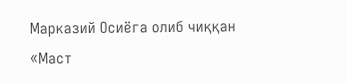Марказий Осиёга олиб чиққан «Маст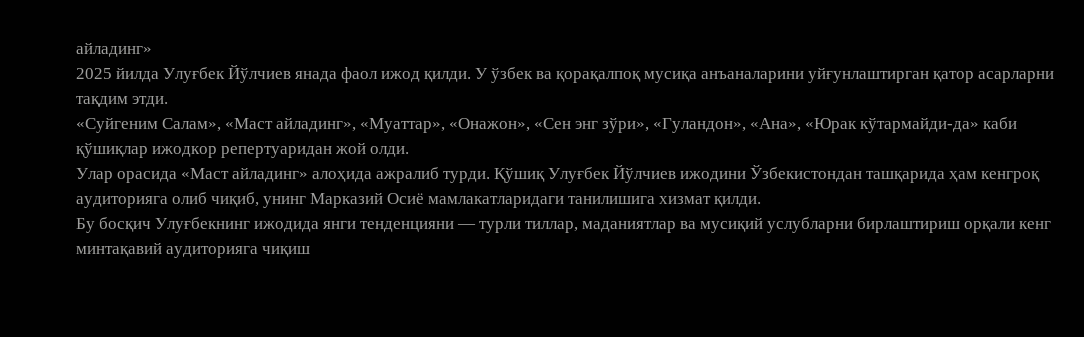айладинг»
2025 йилда Улуғбек Йўлчиев янада фаол ижод қилди. У ўзбек ва қорақалпоқ мусиқа анъаналарини уйғунлаштирган қатор асарларни тақдим этди.
«Суйгеним Салам», «Маст айладинг», «Муаттар», «Онажон», «Сен энг зўри», «Гуландон», «Ана», «Юрак кўтармайди-да» каби қўшиқлар ижодкор репертуаридан жой олди.
Улар орасида «Маст айладинг» алоҳида ажралиб турди. Қўшиқ Улуғбек Йўлчиев ижодини Ўзбекистондан ташқарида ҳам кенгроқ аудиторияга олиб чиқиб, унинг Марказий Осиё мамлакатларидаги танилишига хизмат қилди.
Бу босқич Улуғбекнинг ижодида янги тенденцияни — турли тиллар, маданиятлар ва мусиқий услубларни бирлаштириш орқали кенг минтақавий аудиторияга чиқиш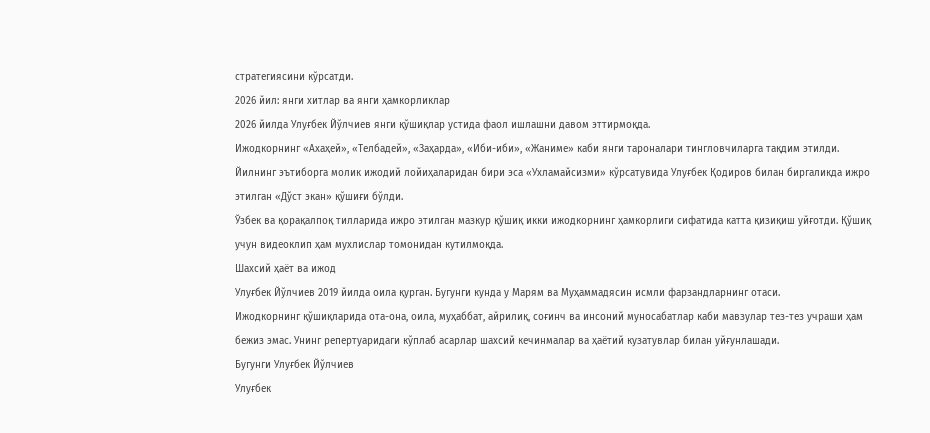стратегиясини кўрсатди.
2026 йил: янги хитлар ва янги ҳамкорликлар
2026 йилда Улуғбек Йўлчиев янги қўшиқлар устида фаол ишлашни давом эттирмоқда.
Ижодкорнинг «Ахаҳей», «Телбадей», «Заҳарда», «Иби-иби», «Жаниме» каби янги тароналари тингловчиларга тақдим этилди.
Йилнинг эътиборга молик ижодий лойиҳаларидан бири эса «Ухламайсизми» кўрсатувида Улуғбек Қодиров билан биргаликда ижро этилган «Дўст экан» қўшиғи бўлди.
Ўзбек ва қорақалпоқ тилларида ижро этилган мазкур қўшиқ икки ижодкорнинг ҳамкорлиги сифатида катта қизиқиш уйғотди. Қўшиқ учун видеоклип ҳам мухлислар томонидан кутилмоқда.
Шахсий ҳаёт ва ижод
Улуғбек Йўлчиев 2019 йилда оила қурган. Бугунги кунда у Марям ва Муҳаммадясин исмли фарзандларнинг отаси.
Ижодкорнинг қўшиқларида ота-она, оила, муҳаббат, айрилиқ, соғинч ва инсоний муносабатлар каби мавзулар тез-тез учраши ҳам бежиз эмас. Унинг репертуаридаги кўплаб асарлар шахсий кечинмалар ва ҳаётий кузатувлар билан уйғунлашади.
Бугунги Улуғбек Йўлчиев
Улуғбек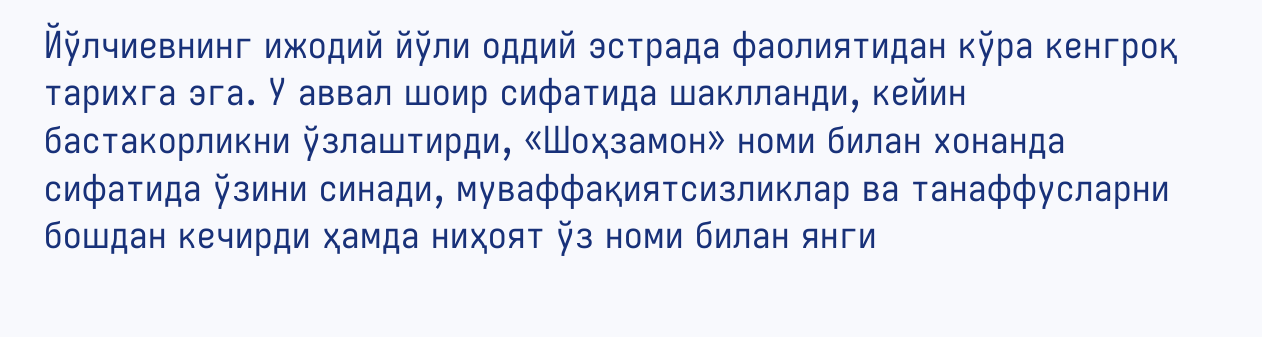Йўлчиевнинг ижодий йўли оддий эстрада фаолиятидан кўра кенгроқ тарихга эга. У аввал шоир сифатида шаклланди, кейин бастакорликни ўзлаштирди, «Шоҳзамон» номи билан хонанда сифатида ўзини синади, муваффақиятсизликлар ва танаффусларни бошдан кечирди ҳамда ниҳоят ўз номи билан янги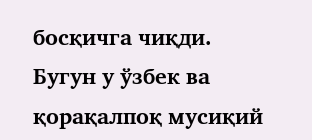босқичга чиқди.
Бугун у ўзбек ва қорақалпоқ мусиқий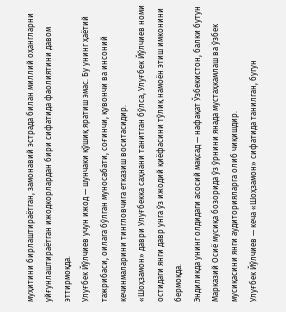муҳитини бирлаштираётган, замонавий эстрада билан миллий оҳангларни уйғунлаштираётган ижодкорлардан бири сифатида фаолиятини давом эттирмоқда.
Улуғбек Йўлчиев учун ижод — шунчаки қўшиқ яратиш эмас. Бу унинг ҳаётий тажрибаси, оилага бўлган муносабати, соғинчи, қувончи ва инсоний кечинмаларини тингловчига етказиш воситасидир.
«Шоҳзамон» даври Улуғбекка саҳнани танитган бўлса, Улуғбек Йўлчиев номи остидаги янги давр унга ўз ижодий қиёфасини тўлиқ намоён этиш имконини бермоқда.
Эндиликда унинг олдидаги асосий мақсад — нафақат Ўзбекистон, балки бутун Марказий Осиё мусиқа бозорида ўз ўрнини янада мустаҳкамлаш ва ўзбек мусиқасини янги аудиторияларга олиб чиқишдир.
Улуғбек Йўлчиев — кеча «Шоҳзамон» сифатида танилган, бугун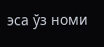эса ўз номи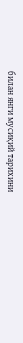билан янги мусиқий тарихини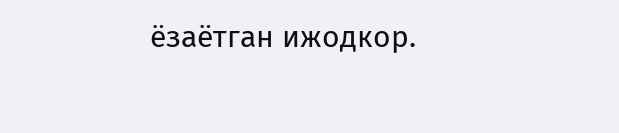ёзаётган ижодкор.